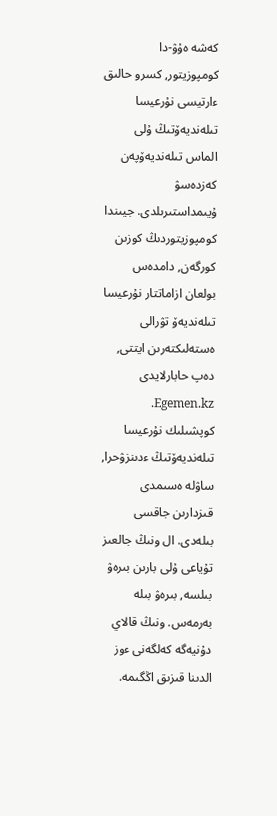كەشە ەۇۋ-دا كومپوزيتور, كسرو حالىق ءارتيسى نۇرعيسا تىلەنديەۆتىڭ ۇلى الماس تىلەنديەۆپەن كەزدەسۋ ۇيىمداستىرىلدى. جيىندا كومپوزيتوردىڭ كوزىن كورگەن, دامدەس بولعان ازاماتتار نۇرعيسا تىلەنديەۆ تۋرالى ەستەلىكتەرىن ايتتى, دەپ حابارلايدى Egemen.kz.
كوپشىلىك نۇرعيسا تىلەنديەۆتىڭ ءدىنزۋحرا, ساۋلە ەسىمدى قىزدارىن جاقسى بىلەدى. ال ونىڭ جالعىز تۇياعى ۇلى بارىن بىرەۋ بىلسە, بىرەۋ بىلە بەرمەس. ونىڭ قالاي دۇنيەگە كەلگەنى ءوز الدىنا قىزىق اڭگىمە.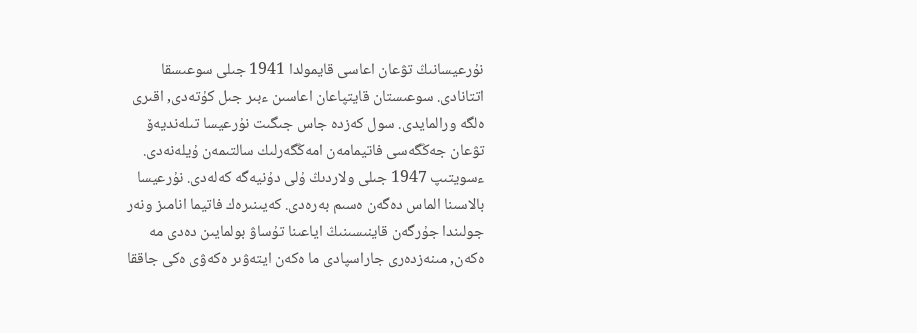نۇرعيسانىڭ تۋعان اعاسى قايمولدا 1941 جىلى سوعىسقا اتتانادى. سوعىستان قايتپاعان اعاسىن ءبىر جىل كۇتەدى, اقىرى ەلگە ورالمايدى. سول كەزدە جاس جىگىت نۇرعيسا تىلەنديەۆ تۋعان جەڭگەسى فاتيمامەن امەڭگەرلىك سالتىمەن ۇيلەنەدى. ءسويتىپ 1947 جىلى ولاردىڭ ۇلى دۇنيەگە كەلەدى. نۇرعيسا بالاسىنا الماس دەگەن ەسىم بەرەدى. كەيىنىرەك فاتيما انامىز ونەر جولىندا جۇرگەن قاينىسىنىڭ اياعىنا تۇساۋ بولمايىن دەدى مە ەكەن, مىنەزدەرى جاراسپادى ما ەكەن ايتەۋىر ەكەۋى ەكى جاققا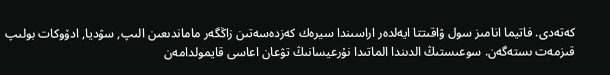كەتەدى. فاتيما انامىز سول ۋاقىتتا ايەلدەر اراسىندا سيرەك كەزدەسەتىن زاڭگەر ماماندىعىن الىپ, سۋديا, ادۆوكات بولىپ قىزمەت ىستەگەن. سوعىستىڭ الدىندا الماتىدا نۇرعيسانىڭ تۋعان اعاسى قايمولدامەن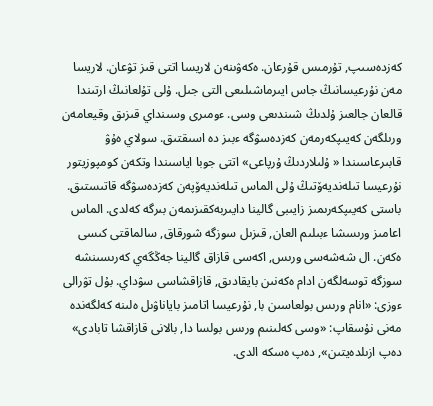كەزدەسىپ, تۇرمىس قۇرعان. ەكەۋىنەن لاريسا اتتى قىز تۋعان. لاريسا مەن نۇرعيسانىڭ جاس ايىرماشىلىعى التى جىل. ۇلى تۇلعانىڭ ارتىندا قالعان جالعىز ۇلدىڭ شىندىعى وسى. ءومىرى وسىنداي قىزىق وقيعامەن ورىلگەن كەيىپكەرمەن كەزدەسۋگە ءبىز دە اسىقتىق. سولاي ەۇۋ قابىرعاسىندا « ۇلىلاردىڭ ۇرپاعى» اتتى جوبا اياسىندا وتكەن كومپوزيتور نۇرعيسا تىلەنديەۆتىڭ ۇلى الماس تىلەنديەۆپەن كەزدەسۋگە قاتىستىق. باستى كەيىپكەرىمىز زايىبى گالينا دايىربەكقىزىمەن بىرگە كەلدى. الماس اعامىز ورىسشا ءبىلىم العان, قىزىل سوزگە شورقاق, سالماقتى كىسى ەكەن. ال شەشەسى ورىس, اكەسى قازاق گالينا جەڭگەي كەرىسىنشە سوزگە توسەلگەن ادام ەكەنىن بايقادىق, قازاقشاسى سۋداي. بۇل تۋرالى ءوزى: «انام ورىس بولعاسىن با, نۇرعيسا اتامىز باياناۋىل ەلىنە كەلگەندە مەنى نۇسقاپ: «وسى كەلىنىم ورىس بولسا دا, بالانى قازاقشا تابادى» دەپ ازىلدەيتىن», دەپ ەسكە الدى.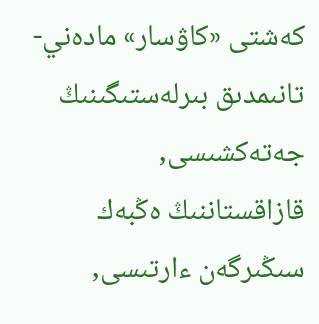كەشتى «كاۋسار» مادەني-تانىمدىق بىرلەستىگىنىڭ جەتەكشىسى, قازاقستاننىڭ ەڭبەك سىڭىرگەن ءارتىسى,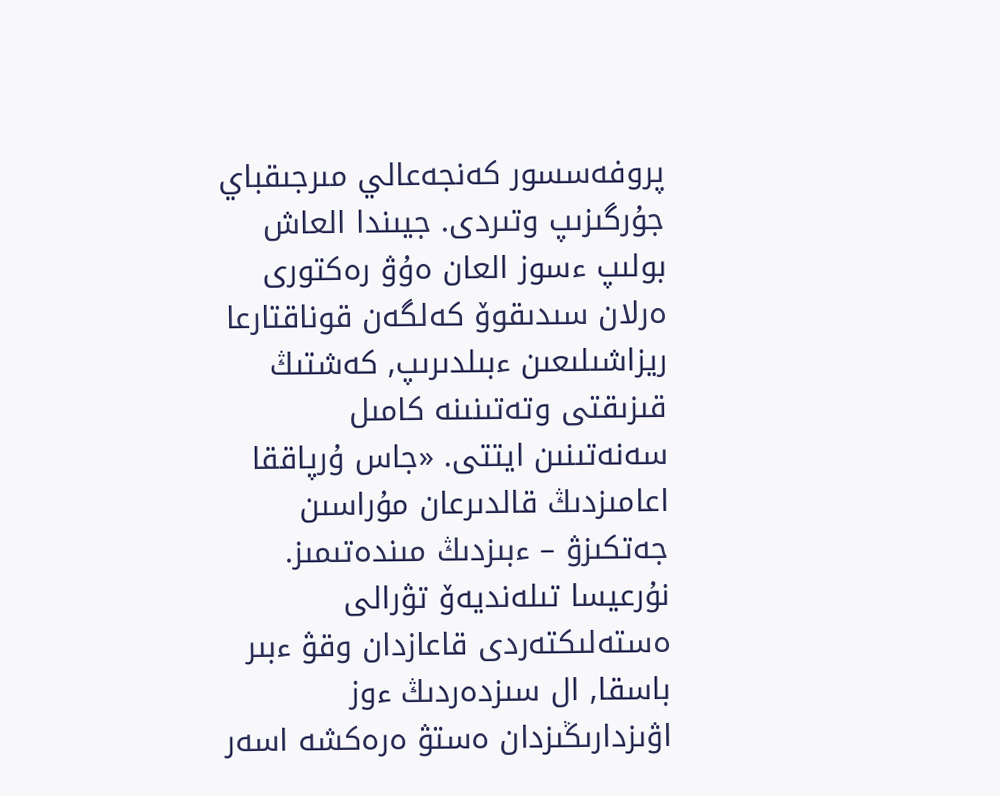پروفەسسور كەنجەعالي مىرجىقباي جۇرگىزىپ وتىردى. جيىندا العاش بولىپ ءسوز العان ەۇۋ رەكتورى ەرلان سىدىقوۆ كەلگەن قوناقتارعا ريزاشىلىعىن ءبىلدىرىپ, كەشتىڭ قىزىقتى وتەتىنىنە كامىل سەنەتىنىن ايتتى. «جاس ۇرپاققا اعامىزدىڭ قالدىرعان مۇراسىن جەتكىزۋ – ءبىزدىڭ مىندەتىمىز. نۇرعيسا تىلەنديەۆ تۋرالى ەستەلىكتەردى قاعازدان وقۋ ءبىر باسقا, ال سىزدەردىڭ ءوز اۋىزدارىڭىزدان ەستۋ ەرەكشە اسەر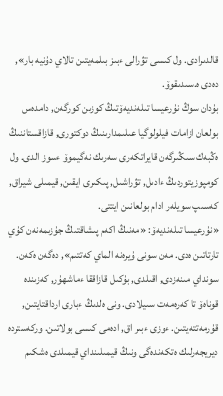قالدىرادى. ول كىسى تۋرالى ءبىز بىلمەيتىن تالاي دۇنيە بار», دەدى ە.سىدىقوۆ.
بۇدان سوڭ نۇرعيسا تىلەنديەۆتىڭ كوزىن كورگەن, دامدەس بولعان ازامات فيلولوگيا عىلىمدارىنىڭ دوكتورى, قازاقستاننىڭ ەڭبەك سىڭىرگەن قايراتكەرى سەرىك نەگيموۆ ءسوز الدى. ول كومپوزيتوردىڭ ءادىل, تۋراشىل, پىكىرى ايقىن, قيمىلى شيراق, كەسىپ سويلەر ادام بولعانىن ايتتى.
«نۇرعيسا تىلەنديەۆ: «مەنىڭ اكەم پىشاقتىڭ جۇزىمەنەن كۇي تارتاتىن ەدى. مەن سونى ۇيرەنە الماي كەتتىم», دەگەن ەكەن. سونداي مىنەزدى, اقىلدى, بۇكىل قازاققا ءماشھۇر, كەزىندە قوناەۆ تا كەرەمەت سىيلادى. ونى ەلدىڭ ءبارى ارداقتايتىن, قۇرمەتتەيتىن. ءوزى ءبىر اق, ادەمى كىسى بولاتىن. وركەستردە ديريجەرلىك ەتكەندەگى ونىڭ قيمىلىنداي قيمىلدى ەشكىم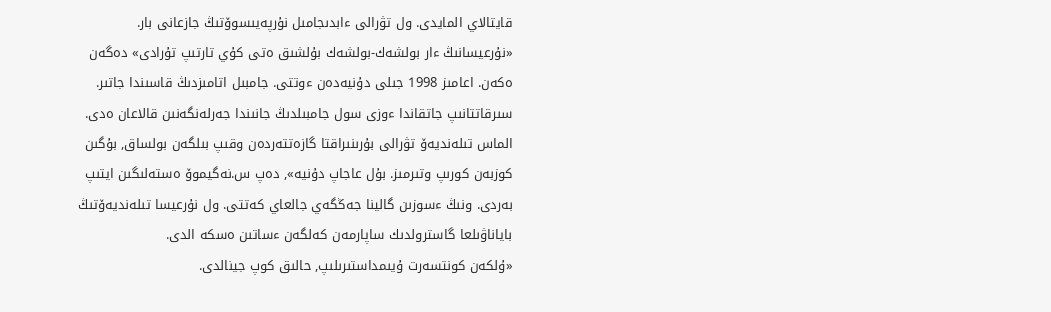قايتالاي المايدى. ول تۋرالى ءابدىجامىل نۇرپەيىسوۆتىڭ جازعانى بار. «نۇرعيسانىڭ ءار بولشەك-بولشەك بۇلشىق ەتى كۇي تارتىپ تۇرادى» دەگەن ەكەن. اعامىز 1998 جىلى دۇنيەدەن ءوتتى. جامبىل اتامىزدىڭ قاسىندا جاتىر. سىرقاتتانىپ جاتقاندا ءوزى سول جامبىلدىڭ جانىندا جەرلەنگەنىن قالاعان ەدى. الماس تىلەنديەۆ تۋرالى بۇرىنىراقتا گازەتتەردەن وقىپ بىلگەن بولساق, بۇگىن كوزبەن كورىپ وتىرمىز. بۇل عاجاپ دۇنيە», دەپ س.نەگيموۆ ەستەلىگىن ايتىپ بەردى. ونىڭ ءسوزىن گالينا جەڭگەي جالعاي كەتتى. ول نۇرعيسا تىلەنديەۆتىڭ باياناۋىلعا گاسترولدىك ساپارمەن كەلگەن ءساتىن ەسكە الدى.
«ۇلكەن كونتسەرت ۇيىمداستىرىلىپ, حالىق كوپ جينالدى.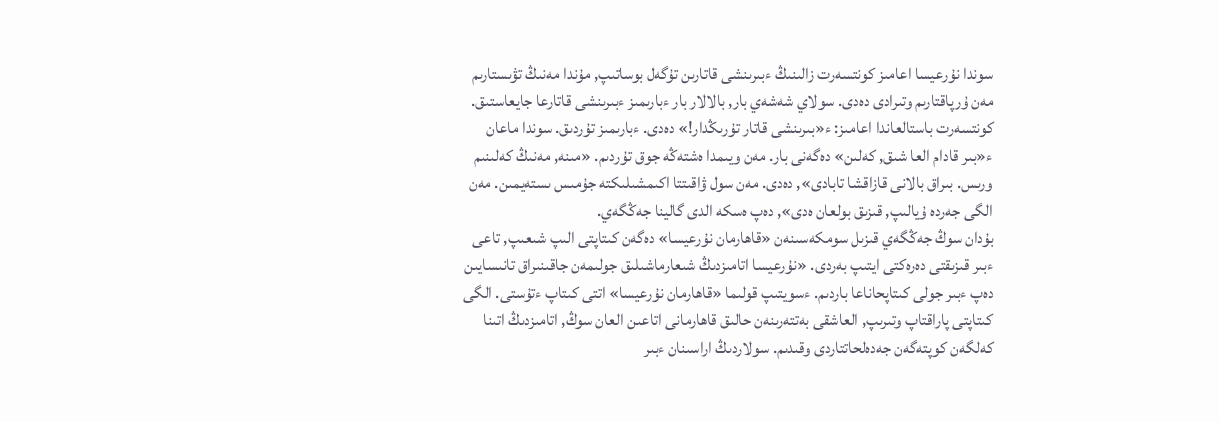سوندا نۇرعيسا اعامىز كونتسەرت زالىنىڭ ءبىرىنشى قاتارىن تۇگەل بوساتىپ, مۇندا مەنىڭ تۋىستارىم مەن ۇرپاقتارىم وتىرادى دەدى. سولاي شەشەي بار, بالالار بار ءبارىمىز ءبىرىنشى قاتارعا جايعاستىق. كونتسەرت باستالعاندا اعامىز: ء«بىرىنشى قاتار تۇرىڭدار!» دەدى. ءبارىمىز تۇردىق. سوندا ماعان ء«بىر قادام العا شىق, كەلىن» دەگەنى بار. مەن ويىمدا ەشتەڭە جوق تۇردىم. «مىنە, مەنىڭ كەلىنىم ورىس. بىراق بالانى قازاقشا تابادى», دەدى. مەن سول ۋاقىتتا اكىمشىلىكتە جۇمىس ىستەيمىن. مەن الگى جەردە ۇيالىپ, قىزىق بولعان ەدى», دەپ ەسكە الدى گالينا جەڭگەي.
بۇدان سوڭ جەڭگەي قىزىل سومكەسىنەن «قاھارمان نۇرعيسا» دەگەن كىتاپتى الىپ شىعىپ, تاعى ءبىر قىزىقتى دەرەكتى ايتىپ بەردى. «نۇرعيسا اتامىزدىڭ شىعارماشىلىق جولىمەن جاقىنىراق تانىسايىن دەپ ءبىر جولى كىتاپحاناعا باردىم. ءسويتىپ قولىما «قاھارمان نۇرعيسا» اتتى كىتاپ ءتۇستى. الگى كىتاپتى پاراقتاپ وتىرىپ, العاشقى بەتتەرىنەن حالىق قاھارمانى اتاعىن العان سوڭ, اتامىزدىڭ اتىنا كەلگەن كوپتەگەن جەدەلحاتتاردى وقىدىم. سولاردىڭ اراسىنان ءبىر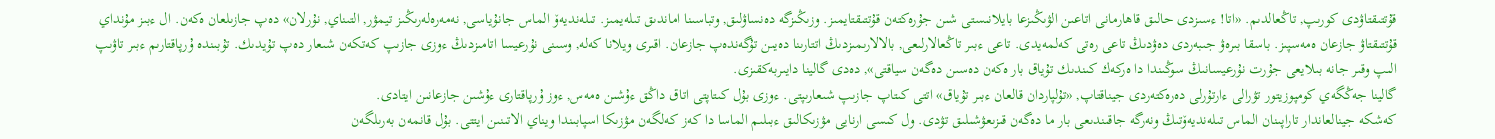قۇتتىقتاۋدى كورىپ, تاڭعالدىم. «اتا! ءسىزدى حالىق قاھارمانى اتاعىن الۋىڭىزعا بايلانىستى شىن جۇرەكتەن قۇتتىقتايمىز. وزىڭىزگە دەنساۋلىق, وتباسىنا اماندىق تىلەيمىز. تىلەنديەۆ الماس جانۇياسى, نەمەرەلەرىڭىز تيمۋر, التىناي, نۇرلان» دەپ جازىلعان ەكەن. ال ءبىز مۇنداي قۇتتىقتاۋ جازعان ەمەسپىز. باسقا بىرەۋ جىبەردى دەۋدىڭ تاعى رەتى كەلمەيدى. تاعى ءبىر تاڭعالارلىعى, بالالارىمىزدىڭ اتتارىنا دەيىن تۇگەندەپ جازعان. اقىرى ويلانا كەلە, وسىنى نۇرعيسا اتامىزدىڭ ءوزى جازىپ كەتكەن شىعار دەپ تۇيدىك. تۇبىندە ۇرپاقتارىم ءبىر تاۋىپ الىپ وقىر جانە بىلايعى جۇرت نۇرعيسانىڭ سوڭىندا دا ەركەك كىندىك تۇياق بار ەكەن دەسىن دەگەن سياقتى», دەدى گالينا دايىربەكقىزى.
گالينا جەڭگەي كومپوزيتور تۋرالى ءارتۇرلى دەرەكتەردى جيناقتاپ, «تۇلپاردان قالعان ءبىر تۇياق» اتتى كىتاپ جازىپ شىعارىپتى. ءوزى بۇل كىتاپتى اتاق داڭق ءۇشىن ەمەس, ءوز ۇرپاقتارى ءۇشىن جازعانىن ايتادى.
كەشكە جينالعاندار تاراپىنان الماس تىلەنديەۆتىڭ ونەرگە جاقىندىعى بار ما دەگەن قىزىعۋشىلىق تۋدى. ول كىسى ارنايى مۋزىكالىق ءبىلىم الماسا دا كەز كەلگەن مۋزىكا اسپابىندا ويناي الاتىنىن ايتتى. بۇل قانمەن بەرىلگەن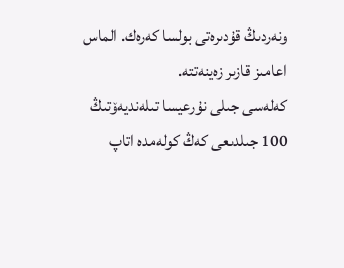ونەردىڭ قۇدىرەتى بولسا كەرەك. الماس اعامىز قازىر زەينەتتە.
كەلەسى جىلى نۇرعيسا تىلەنديەۆتىڭ 100 جىلدىعى كەڭ كولەمدە اتاپ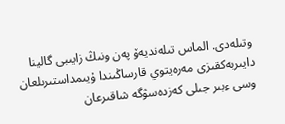وتىلەدى. الماس تىلەنديەۆ پەن ونىڭ زايىبى گالينا دايىربەكقىزى مەرەيتوي قارساڭىندا ۇيىمداستىرىلعان وسى ءبىر جىلى كەزدەسۋگە شاقىرعان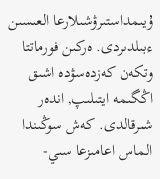ۇيىمداستىرۋشىلارعا العىسىن ءبىلدىردى. ەركىن فورماتتا وتكەن كەزدەسۋدە اشىق اڭگىمە ايتىلىپ, اندەر شىرقالدى. كەش سوڭىندا الماس اعامىزعا سىي-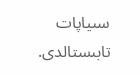سىياپات تابىستالدى.